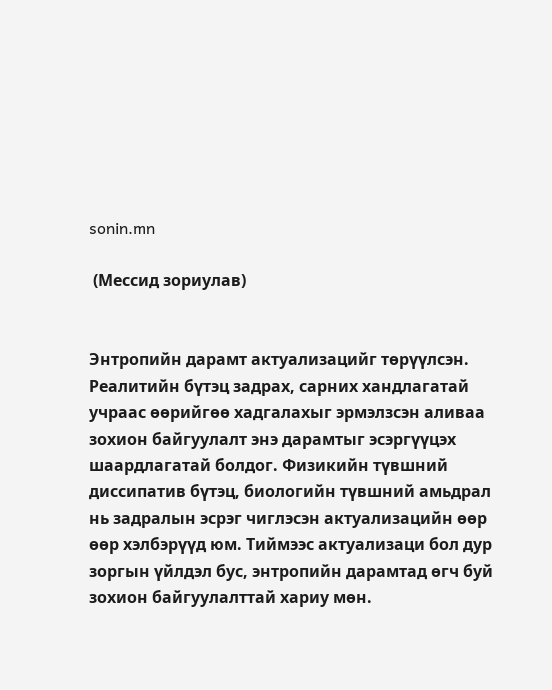sonin.mn

 (Мессид зориулав)


Энтропийн дарамт актуализацийг төрүүлсэн. Реалитийн бүтэц задрах, сарних хандлагатай учраас өөрийгөө хадгалахыг эрмэлзсэн аливаа зохион байгуулалт энэ дарамтыг эсэргүүцэх шаардлагатай болдог. Физикийн түвшний диссипатив бүтэц, биологийн түвшний амьдрал нь задралын эсрэг чиглэсэн актуализацийн өөр өөр хэлбэрүүд юм. Тиймээс актуализаци бол дур зоргын үйлдэл бус, энтропийн дарамтад өгч буй зохион байгуулалттай хариу мөн.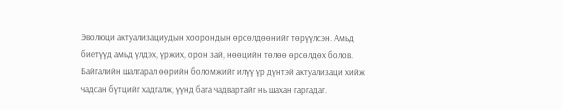Эволюци актуализациудын хоорондын өрсөлдөөнийг төрүүлсэн. Амьд биетүүд амьд үлдэх, үржих, орон зай, нөөцийн төлөө өрсөлдөх болов. Байгалийн шалгарал өөрийн боломжийг илүү үр дүнтэй актуализаци хийж чадсан бүтцийг хадгалж, үүнд бага чадвартайг нь шахан гаргадаг.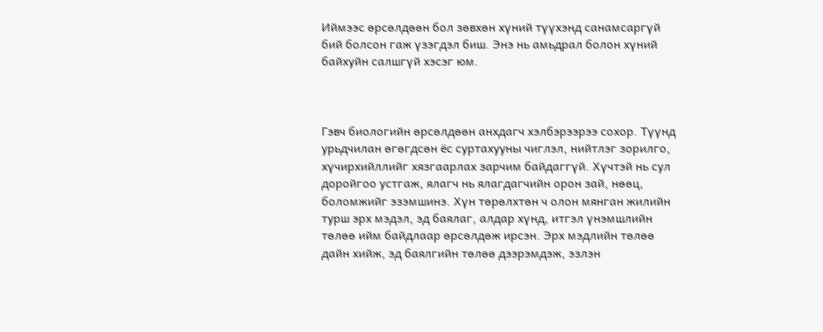Иймээс өрсөлдөөн бол зөвхөн хүний түүхэнд санамсаргүй бий болсон гаж үзэгдэл биш. Энэ нь амьдрал болон хүний байхуйн салшгүй хэсэг юм.



Гэвч биологийн өрсөлдөөн анхдагч хэлбэрээрээ сохор. Түүнд урьдчилан өгөгдсөн ёс суртахууны чиглэл, нийтлэг зорилго, хүчирхийллийг хязгаарлах зарчим байдаггүй. Хүчтэй нь сул доройгоо устгаж, ялагч нь ялагдагчийн орон зай, нөөц, боломжийг эзэмшинэ. Хүн төрөлхтөн ч олон мянган жилийн турш эрх мэдэл, эд баялаг, алдар хүнд, итгэл үнэмшлийн төлөө ийм байдлаар өрсөлдөж ирсэн. Эрх мэдлийн төлөө дайн хийж, эд баялгийн төлөө дээрэмдэж, эзлэн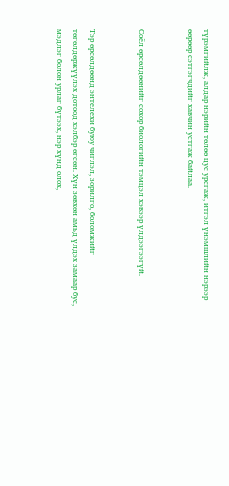түрэмгийлж, алдар нэрийн төлөө цус урсгаж, итгэл үнэмшлийн нэрээр өөрөөр сэтгэгчдийг хавчин устгаж байлаа.


Соёл өрсөлдөөнийг сохор биологийн тэмцэл хэвээр үлдээгээгүй.


Тэр өрсөлдөөнд энтелехи буюу чиглэл, зорилго, боломжийг төгөлдөржүүлэх дотоод хэлбэр өгсөн. Хүн зөвхөн амьд үлдэх замаар бус, мэдлэг болон урлаг бүтээх, нэр хүнд олох,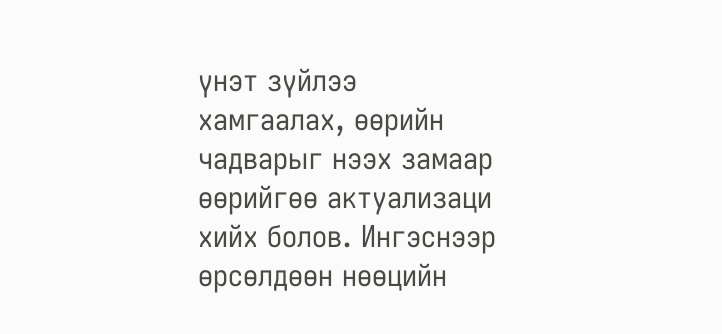үнэт зүйлээ хамгаалах, өөрийн чадварыг нээх замаар өөрийгөө актуализаци хийх болов. Ингэснээр өрсөлдөөн нөөцийн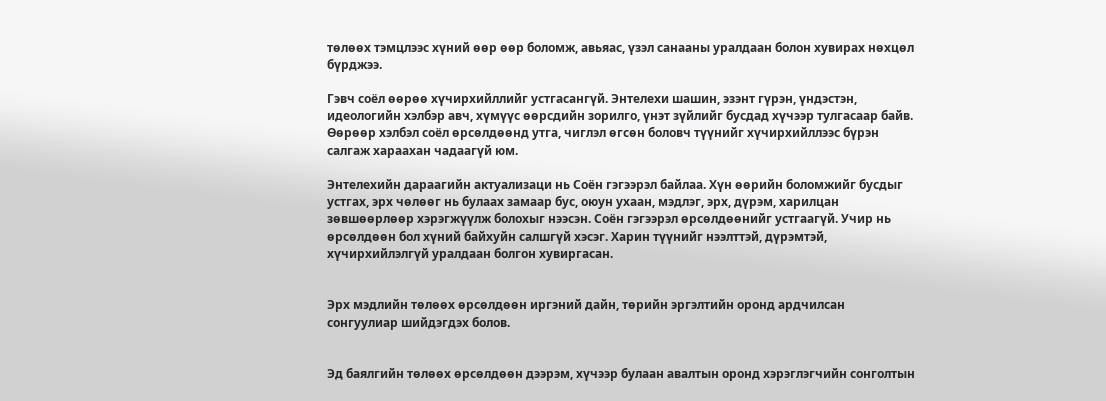төлөөх тэмцлээс хүний өөр өөр боломж, авьяас, үзэл санааны уралдаан болон хувирах нөхцөл бүрджээ.

Гэвч соёл өөрөө хүчирхийллийг устгасангүй. Энтелехи шашин, эзэнт гүрэн, үндэстэн, идеологийн хэлбэр авч, хүмүүс өөрсдийн зорилго, үнэт зүйлийг бусдад хүчээр тулгасаар байв. Өөрөөр хэлбэл соёл өрсөлдөөнд утга, чиглэл өгсөн боловч түүнийг хүчирхийллээс бүрэн салгаж хараахан чадаагүй юм.

Энтелехийн дараагийн актуализаци нь Соён гэгээрэл байлаа. Хүн өөрийн боломжийг бусдыг устгах, эрх чөлөөг нь булаах замаар бус, оюун ухаан, мэдлэг, эрх, дүрэм, харилцан зөвшөөрлөөр хэрэгжүүлж болохыг нээсэн. Соён гэгээрэл өрсөлдөөнийг устгаагүй. Учир нь өрсөлдөөн бол хүний байхуйн салшгүй хэсэг. Харин түүнийг нээлттэй, дүрэмтэй, хүчирхийлэлгүй уралдаан болгон хувиргасан.


Эрх мэдлийн төлөөх өрсөлдөөн иргэний дайн, төрийн эргэлтийн оронд ардчилсан сонгуулиар шийдэгдэх болов.


Эд баялгийн төлөөх өрсөлдөөн дээрэм, хүчээр булаан авалтын оронд хэрэглэгчийн сонголтын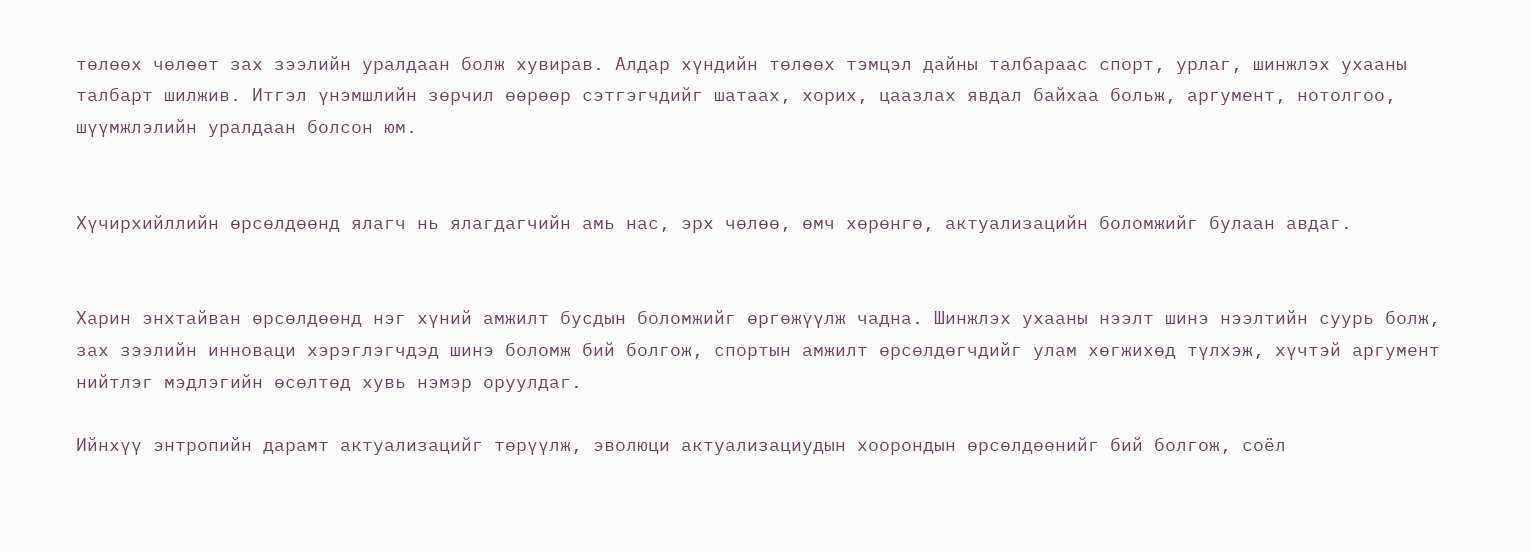төлөөх чөлөөт зах зээлийн уралдаан болж хувирав. Алдар хүндийн төлөөх тэмцэл дайны талбараас спорт, урлаг, шинжлэх ухааны талбарт шилжив. Итгэл үнэмшлийн зөрчил өөрөөр сэтгэгчдийг шатаах, хорих, цаазлах явдал байхаа больж, аргумент, нотолгоо, шүүмжлэлийн уралдаан болсон юм.


Хүчирхийллийн өрсөлдөөнд ялагч нь ялагдагчийн амь нас, эрх чөлөө, өмч хөрөнгө, актуализацийн боломжийг булаан авдаг.


Харин энхтайван өрсөлдөөнд нэг хүний амжилт бусдын боломжийг өргөжүүлж чадна. Шинжлэх ухааны нээлт шинэ нээлтийн суурь болж, зах зээлийн инноваци хэрэглэгчдэд шинэ боломж бий болгож, спортын амжилт өрсөлдөгчдийг улам хөгжихөд түлхэж, хүчтэй аргумент нийтлэг мэдлэгийн өсөлтөд хувь нэмэр оруулдаг.

Ийнхүү энтропийн дарамт актуализацийг төрүүлж, эволюци актуализациудын хоорондын өрсөлдөөнийг бий болгож, соёл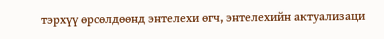тэрхүү өрсөлдөөнд энтелехи өгч, энтелехийн актуализаци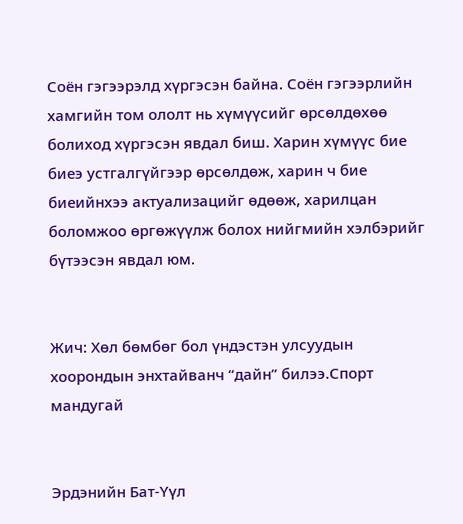Соён гэгээрэлд хүргэсэн байна. Соён гэгээрлийн хамгийн том ололт нь хүмүүсийг өрсөлдөхөө болиход хүргэсэн явдал биш. Харин хүмүүс бие биеэ устгалгүйгээр өрсөлдөж, харин ч бие биеийнхээ актуализацийг өдөөж, харилцан боломжоо өргөжүүлж болох нийгмийн хэлбэрийг бүтээсэн явдал юм.


Жич: Хөл бөмбөг бол үндэстэн улсуудын хоорондын энхтайванч “дайн” билээ.Спорт мандугай


Эрдэнийн Бат-Үүл